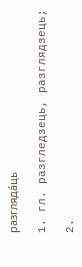разгляда́ць

1. гл. разгледзець, разглядзець;

2.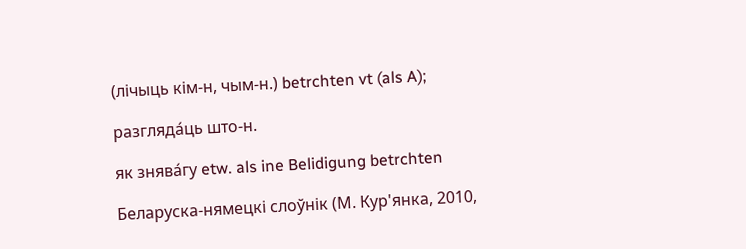(лічыць кім-н, чым-н.) betrchten vt (als A);

разгляда́ць што-н.

як знява́гу etw. als ine Belidigung betrchten

Беларуска-нямецкі слоўнік (М. Кур'янка, 2010,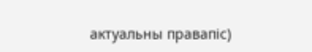актуальны правапіс)